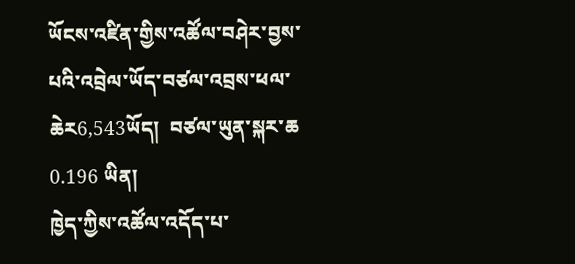ཡོངས་འཛིན་གྱིས་འཚོལ་བཤེར་བྱས་པའི་འབྲེལ་ཡོད་བཙལ་འབྲས་ཕལ་ཆེར6,543ཡོད།  བཙལ་ཡུན་སྐར་ཆ 0.196 ཡིན།
ཁྱེད་ཀྱིས་འཚོལ་འདོད་པ་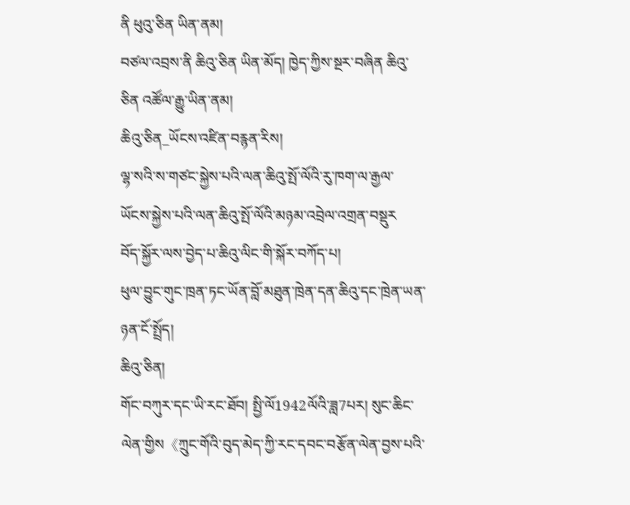ནི ཕུའུ་ཅིན ཡིན་ནམ།
བཙལ་འབྲས་ནི ཆིའུ་ཅིན ཡིན་མོད། ཁྱེད་ཀྱིས་སྔར་བཞིན ཆིའུ་ཅིན འཚོལ་རྒྱུ་ཡིན་ནམ།
ཆིའུ་ཅིན_ཡོངས་འཛིན་བརྙན་རིས།
ལྷ་སའི་ས་གཙང་སྐྱེས་པའི་ལན་ཆིའུ་སྤོ་ལོའི་རུ་ཁག་ལ་རྒྱལ་ཡོངས་སྐྱེས་པའི་ལན་ཆིའུ་སྤོ་ལོའི་མཉམ་འབྲེལ་འགྲན་བསྡུར
བོད་སྐྱོར་ལས་བྱེད་པ་ཆིའུ་ལིང་གི་སྐོར་བཀོད་པ།
ཕུལ་བྱུང་གུང་ཁྲན་ཏང་ཡོན་བློ་མཐུན་ཁྲེན་དན་ཆིའུ་དང་ཁྲེན་ཡན་ཉན་ངོ་སྤྲོད།
ཆིའུ་ཅིན།
གོང་བཀུར་དང་ཡི་རང་ཐོབ། སྤྱི་ལོ1942ལོའི་ཟླ7པར། སུང་ཆིང་ལེན་གྱིས《ཀྲུང་གོའི་བུད་མེད་ཀྱི་རང་དབང་བརྩོན་ལེན་བྱས་པའི་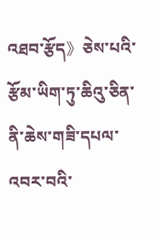འཐབ་རྩོད》ཅེས་པའི་རྩོམ་ཡིག་ཏུ་ཆིའུ་ཅིན་ནི་ཆེས་གཟི་དཔལ་འབར་བའི་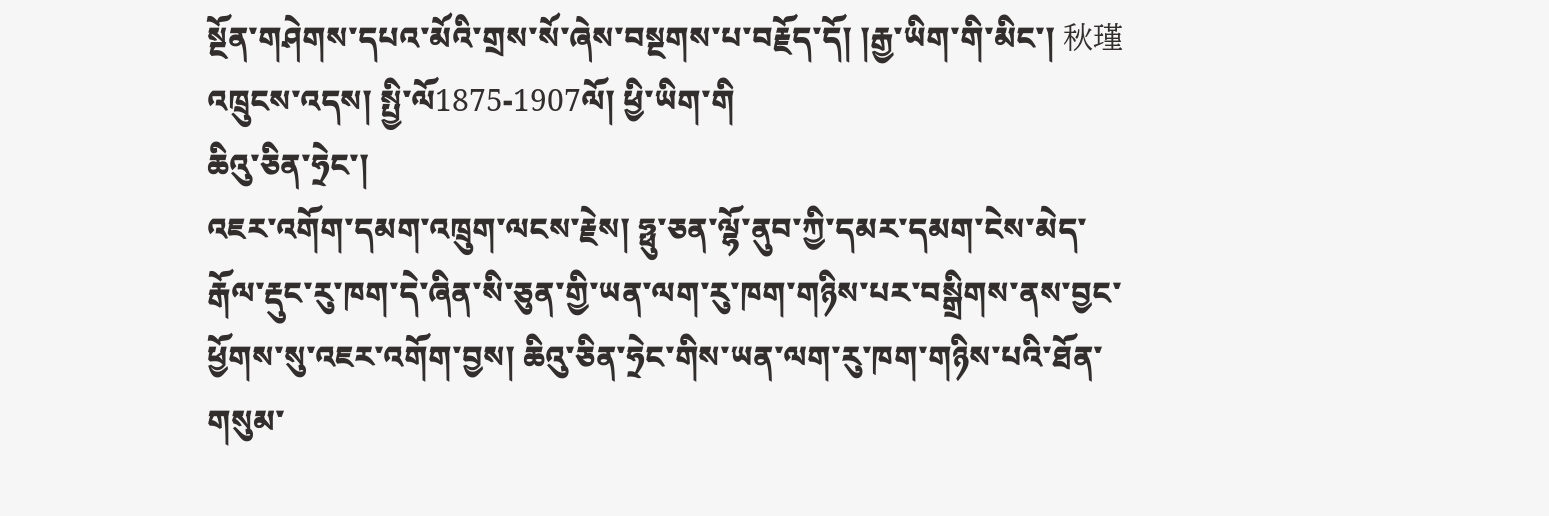སྔོན་གཤེགས་དཔའ་མོའི་གྲས་སོ་ཞེས་བསྔགས་པ་བརྗོད་དོ། །རྒྱ་ཡིག་གི་མིང་། 秋瑾 འཁྲུངས་འདས། སྤྱི་ལོ1875-1907ལོ། ཕྱི་ཡིག་གི
ཆིའུ་ཅིན་ཧྲེང་།
འཇར་འགོག་དམག་འཁྲུག་ལངས་རྗེས། ཧྥུ་ཅན་ལྷོ་ནུབ་ཀྱི་དམར་དམག་ངེས་མེད་རྒོལ་རྡུང་རུ་ཁག་དེ་ཞིན་སི་ཅུན་གྱི་ཡན་ལག་རུ་ཁག་གཉིས་པར་བསྒྲིགས་ནས་བྱང་ཕྱོགས་སུ་འཇར་འགོག་བྱས། ཆིའུ་ཅིན་ཧྲེང་གིས་ཡན་ལག་རུ་ཁག་གཉིས་པའི་ཐོན་གསུམ་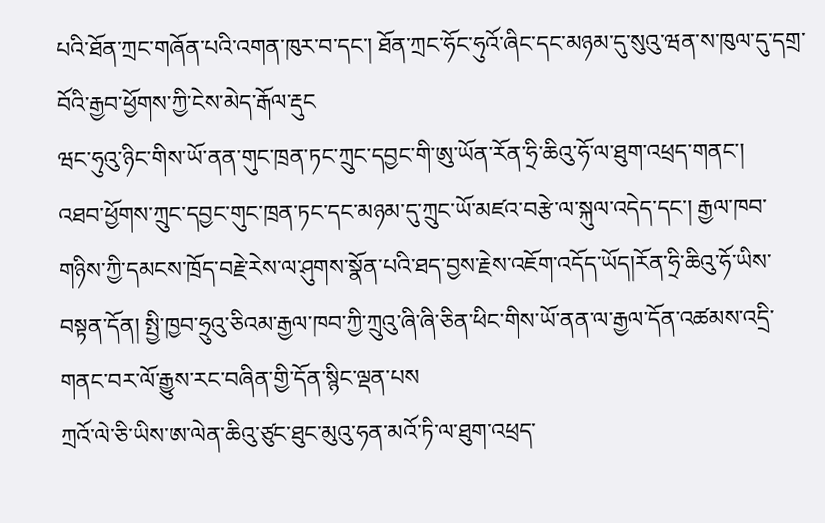པའི་ཐོན་ཀྲང་གཞོན་པའི་འགན་ཁུར་བ་དང་། ཐོན་ཀྲང་ཧོང་ཧུའོ་ཞིང་དང་མཉམ་དུ་སུའུ་ཝན་ས་ཁུལ་དུ་དགྲ་བོའི་རྒྱབ་ཕྱོགས་ཀྱི་ངེས་མེད་རྒོལ་རྡུང
ཝང་ཧུའུ་ཉིང་གིས་ཡོ་ནན་གུང་ཁྲན་ཏང་ཀྲུང་དབྱང་གི་ཨུ་ཡོན་རོན་ཧྲི་ཆིའུ་ཧོ་ལ་ཐུག་འཕྲད་གནང་།
འཐབ་ཕྱོགས་ཀྲུང་དབྱང་གུང་ཁྲན་ཏང་དང་མཉམ་དུ་ཀྲུང་ཡོ་མཛའ་བརྩེ་ལ་སྐུལ་འདེད་དང་། རྒྱལ་ཁབ་གཉིས་ཀྱི་དམངས་ཁྲོད་བརྗེ་རེས་ལ་ཤུགས་སྣོན་པའི་ཐད་བྱས་རྗེས་འཇོག་འདོད་ཡོད།རོན་ཧྲི་ཆིའུ་ཧོ་ཡིས་བསྟན་དོན། སྤྱི་ཁྱབ་ཧྲུའུ་ཅིའམ་རྒྱལ་ཁབ་ཀྱི་ཀྲུའུ་ཞི་ཞི་ཅིན་ཕིང་གིས་ཡོ་ནན་ལ་རྒྱལ་དོན་འཚམས་འདྲི་གནང་བར་ལོ་རྒྱུས་རང་བཞིན་གྱི་དོན་སྙིང་ལྡན་པས
ཀྲའོ་ལེ་ཅི་ཡིས་ཨ་ལེན་ཆིའུ་ཙུང་ཐུང་མུའུ་ཧན་མའོ་ཏི་ལ་ཐུག་འཕྲད་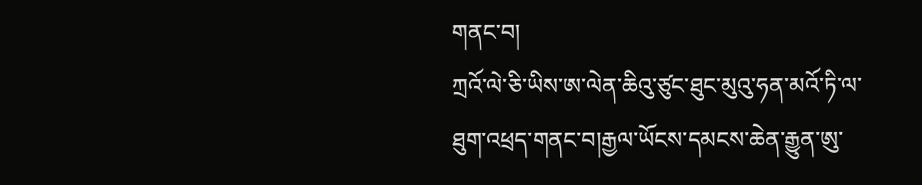གནང་བ།
ཀྲའོ་ལེ་ཅི་ཡིས་ཨ་ལེན་ཆིའུ་ཙུང་ཐུང་མུའུ་ཧན་མའོ་ཏི་ལ་ཐུག་འཕྲད་གནང་བ།རྒྱལ་ཡོངས་དམངས་ཆེན་རྒྱུན་ཨུ་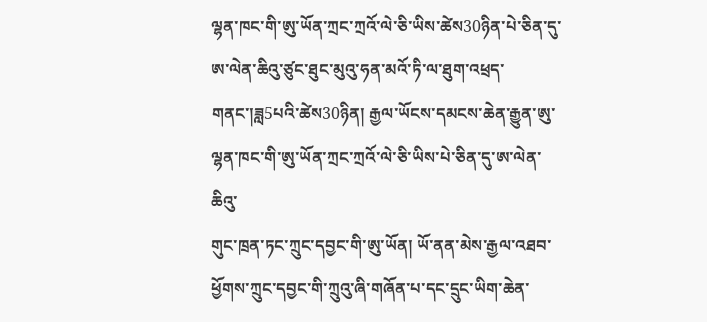ལྷན་ཁང་གི་ཨུ་ཡོན་ཀྲང་ཀྲའོ་ལེ་ཅི་ཡིས་ཚེས30ཉིན་པེ་ཅིན་དུ་ཨ་ལེན་ཆིའུ་ཙུང་ཐུང་མུའུ་ཧན་མའོ་ཏི་ལ་ཐུག་འཕྲད་གནང་།ཟླ5པའི་ཚེས30ཉིན། རྒྱལ་ཡོངས་དམངས་ཆེན་རྒྱུན་ཨུ་ལྷན་ཁང་གི་ཨུ་ཡོན་ཀྲང་ཀྲའོ་ལེ་ཅི་ཡིས་པེ་ཅིན་དུ་ཨ་ལེན་ཆིའུ་
གུང་ཁྲན་ཏང་ཀྲུང་དབྱང་གི་ཨུ་ཡོན། ཡོ་ནན་མེས་རྒྱལ་འཐབ་ཕྱོགས་ཀྲུང་དབྱང་གི་ཀྲུའུ་ཞི་གཞོན་པ་དང་དྲུང་ཡིག་ཆེན་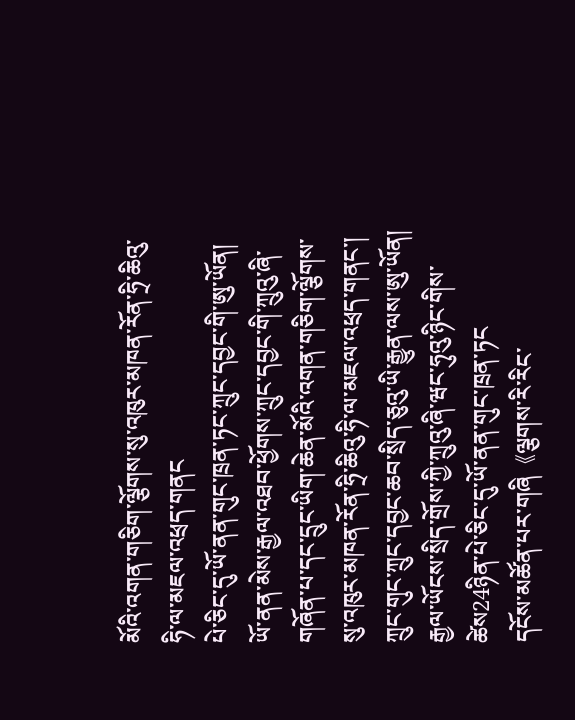མོའི་འགན་གཅིག་ལྕོགས་སུ་འཁུར་མཁན་རོན་ཧྲི་ཆིའུ་ཧི་ལ་མཇལ་འཕྲད་གནང
པེ་ཅིང་དུ་ཡོ་ནན་གུང་ཁྲན་ཏང་ཀྲུང་དབྱང་གི་ཨུ་ཡོན། ཡོ་ནན་མེས་རྒྱལ་འཐབ་ཕྱོགས་ཀྲུང་དབྱང་གི་ཀྲུའུ་ཞི་གཞོན་པ་དང་དྲུང་ཡིག་ཆེན་མོའི་འགན་གཅིག་ལྕོགས་སུ་འཁུར་མཁན་རོན་ཧྲི་ཆིའུ་ཧི་ལ་མཇལ་འཕྲད་གནང་། ཀྲུང་གུང་ཀྲུང་དབྱང་ཆབ་སྲིད་ཅུའུ་ཡི་རྒྱུན་ལས་ཨུ་ཡོན། རྒྱལ་ཡོངས་སྲིད་གྲོས་ཀྱི་ཀྲུའུ་ཞི་ཝང་ཧུའུ་ཉིང་གིས་ཚེས24ཉིན་པེ་ཅིང་དུ་ཡོ་ནན་གུང་ཁྲན་ཏང
དངོས་མཚོན་པར་གཞི《ལྕགས་རི་རིང་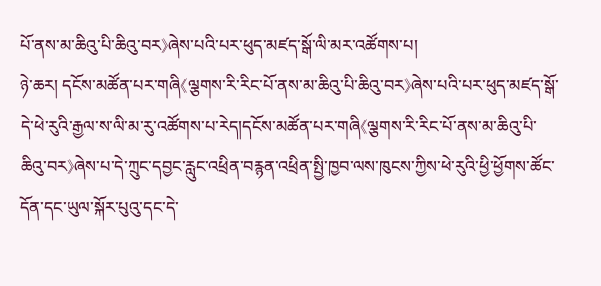པོ་ནས་མ་ཆིའུ་པི་ཆིའུ་བར》ཞེས་པའི་པར་ཕུད་མཛད་སྒོ་ལི་མར་འཚོགས་པ།
ཉེ་ཆར། དངོས་མཚོན་པར་གཞི《ལྕགས་རི་རིང་པོ་ནས་མ་ཆིའུ་པི་ཆིའུ་བར》ཞེས་པའི་པར་ཕུད་མཛད་སྒོ་དེ་ཕེ་རུའི་རྒྱལ་ས་ལི་མ་རུ་འཚོགས་པ་རེད།དངོས་མཚོན་པར་གཞི《ལྕགས་རི་རིང་པོ་ནས་མ་ཆིའུ་པི་ཆིའུ་བར》ཞེས་པ་དེ་ཀྲུང་དབྱང་རླུང་འཕྲིན་བརྙན་འཕྲིན་སྤྱི་ཁྱབ་ལས་ཁུངས་ཀྱིས་ཕེ་རུའི་ཕྱི་ཕྱོགས་ཚོང་དོན་དང་ཡུལ་སྐོར་པུའུ་དང་དེ་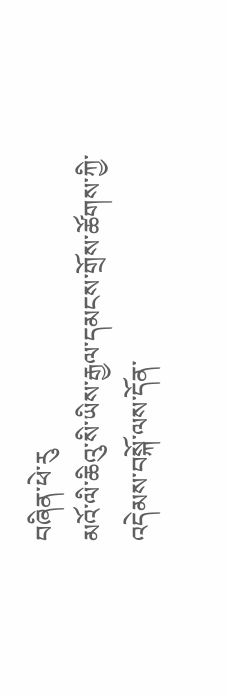བཞིན་ཕེ་རུ
མའོ་ལི་ཆིའུ་སི་ཡིས་རྒྱལ་དམངས་གྲོས་ཚོགས་ཀྱི་འདེམས་བསྐོ་ལས་དོན་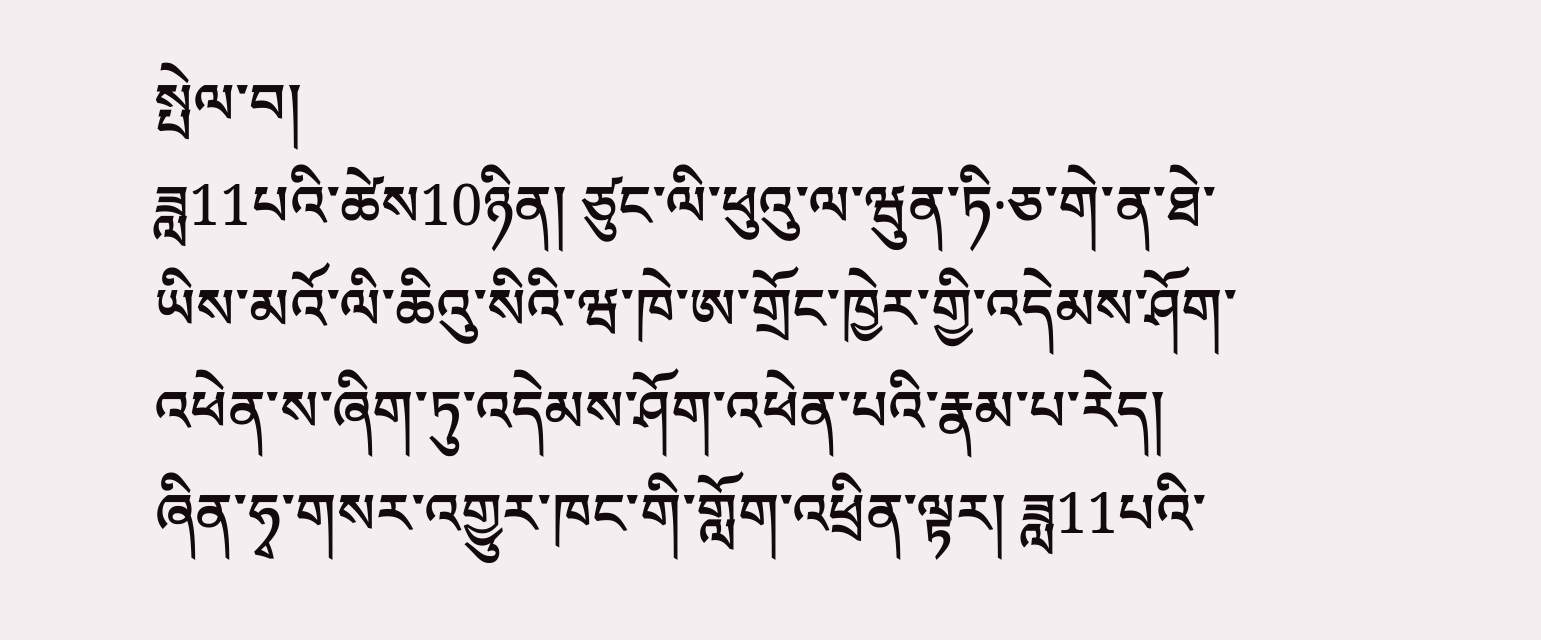སྤེལ་བ།
ཟླ11པའི་ཚེས10ཉིན། ཙུང་ལི་ཕུའུ་ལ་ཝུན་ཏི·ཅ་གེ་ན་ཐེ་ཡིས་མའོ་ལི་ཆིའུ་སིའི་ཝ་ཁེ་ཨ་གྲོང་ཁྱེར་གྱི་འདེམས་ཤོག་འཕེན་ས་ཞིག་ཏུ་འདེམས་ཤོག་འཕེན་པའི་རྣམ་པ་རེད། ཞིན་ཧྭ་གསར་འགྱུར་ཁང་གི་གློག་འཕྲིན་ལྟར། ཟླ11པའི་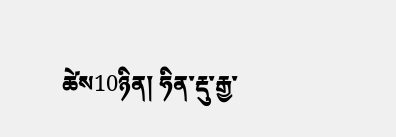ཚེས10ཉིན། ཧིན་རྡུ་རྒྱ་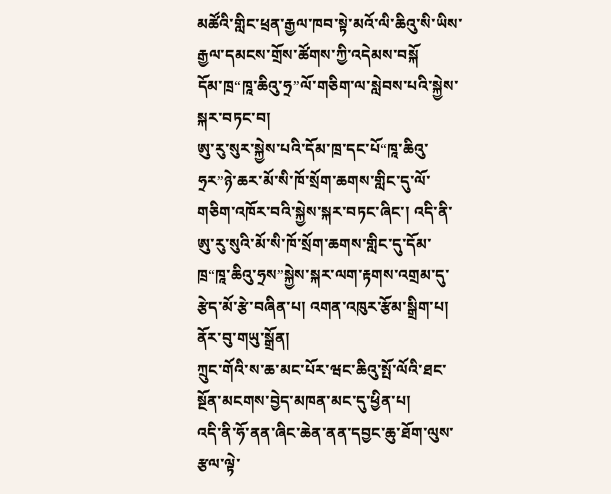མཚོའི་གླིང་ཕྲན་རྒྱལ་ཁབ་སྟེ་མའོ་ལི་ཆིའུ་སི་ཡིས་རྒྱལ་དམངས་གྲོས་ཚོགས་ཀྱི་འདེམས་བསྐོ
དོམ་ཁྲ“ཁཱ་ཆིའུ་ཧྲ”ལོ་གཅིག་ལ་སླེབས་པའི་སྐྱེས་སྐར་བཏང་བ།
ཨུ་རུ་སུར་སྐྱེས་པའི་དོམ་ཁྲ་དང་པོ“ཁཱ་ཆིའུ་ཧྲར”ཉེ་ཆར་མོ་སི་ཁོ་སྲོག་ཆགས་གླིང་དུ་ལོ་གཅིག་འཁོར་བའི་སྐྱེས་སྐར་བཏང་ཞིང་། འདི་ནི་ཨུ་རུ་སུའི་མོ་སི་ཁོ་སྲོག་ཆགས་གླིང་དུ་དོམ་ཁྲ“ཁཱ་ཆིའུ་ཧྲས”སྐྱེས་སྐར་ལག་རྟགས་འགྲམ་དུ་རྩེད་མོ་རྩེ་བཞིན་པ། འགན་འཁུར་རྩོམ་སྒྲིག་པ། ནོར་བུ་གཡུ་སྒྲོན།
ཀྲུང་གོའི་ས་ཆ་མང་པོར་ཝང་ཆིའུ་སྤོ་ལོའི་ཐང་སྔོན་མངགས་བྱེད་མཁན་མང་དུ་ཕྱིན་པ།
འདི་ནི་ཧོ་ནན་ཞིང་ཆེན་ནན་དབྱང་ཆུ་ཐོག་ལུས་རྩལ་ལྟེ་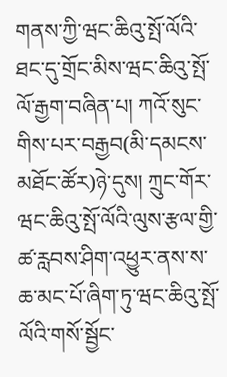གནས་ཀྱི་ཝང་ཆིའུ་སྤོ་ལོའི་ཐང་དུ་གྲོང་མིས་ཝང་ཆིའུ་སྤོ་ལོ་རྒྱག་བཞིན་པ། ཀའོ་སུང་གིས་པར་བརྒྱབ(མི་དམངས་མཐོང་ཚོར)ཉེ་དུས། ཀྲུང་གོར་ཝང་ཆིའུ་སྤོ་ལོའི་ལུས་རྩལ་གྱི་ཚ་རླབས་ཤིག་འཕྱུར་ནས་ས་ཆ་མང་པོ་ཞིག་ཏུ་ཝང་ཆིའུ་སྤོ་ལོའི་གསོ་སྦྱོང་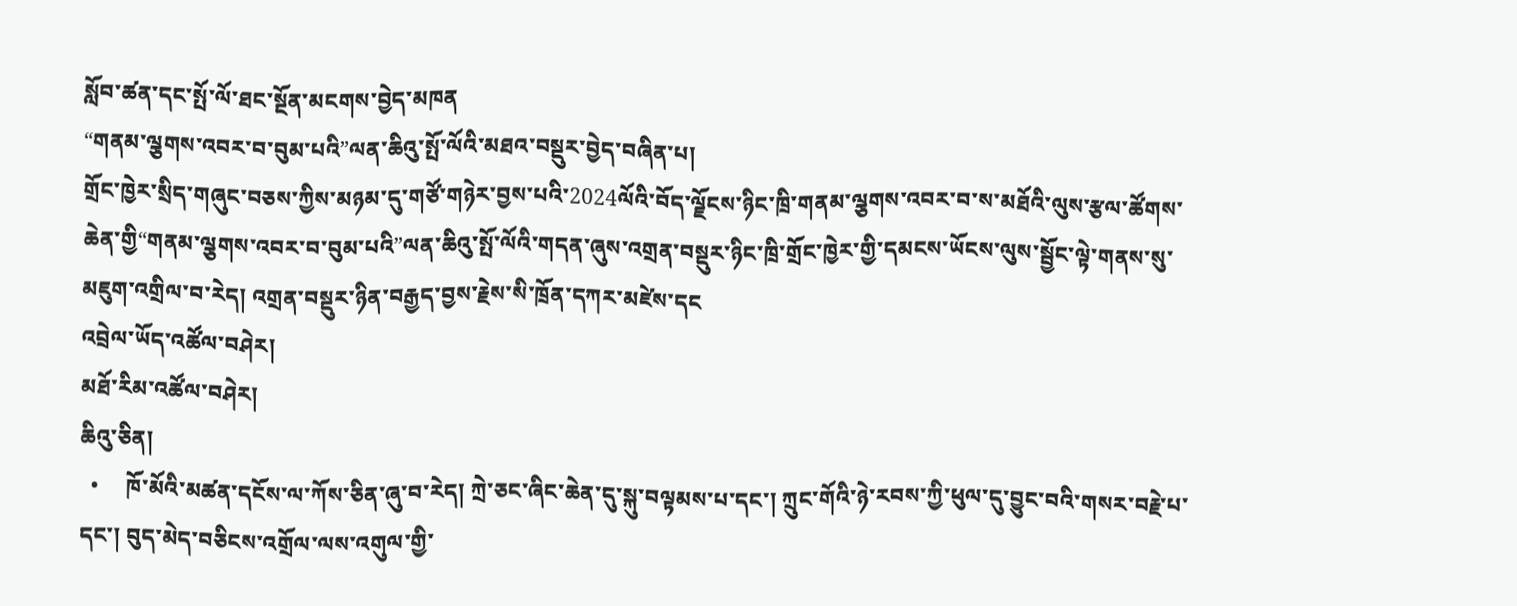སློབ་ཚན་དང་སྤོ་ལོ་ཐང་སྔོན་མངགས་བྱེད་མཁན
“གནམ་ལྕགས་འབར་བ་བུམ་པའི”ལན་ཆིའུ་སྤོ་ལོའི་མཐའ་བསྡུར་བྱེད་བཞིན་པ།
གྲོང་ཁྱེར་སྲིད་གཞུང་བཅས་ཀྱིས་མཉམ་དུ་གཙོ་གཉེར་བྱས་པའི་2024ལོའི་བོད་ལྗོངས་ཉིང་ཁྲི་གནམ་ལྕགས་འབར་བ་ས་མཐོའི་ལུས་རྩལ་ཚོགས་ཆེན་གྱི“གནམ་ལྕགས་འབར་བ་བུམ་པའི”ལན་ཆིའུ་སྤོ་ལོའི་གདན་ཞུས་འགྲན་བསྡུར་ཉིང་ཁྲི་གྲོང་ཁྱེར་གྱི་དམངས་ཡོངས་ལུས་སྦྱོང་ལྟེ་གནས་སུ་མཇུག་འགྲིལ་བ་རེད། འགྲན་བསྡུར་ཉིན་བརྒྱད་བྱས་རྗེས་སི་ཁྲོན་དཀར་མཛེས་དང
འབྲེལ་ཡོད་འཚོལ་བཤེར།
མཐོ་རིམ་འཚོལ་བཤེར།
ཆིའུ་ཅིན།
  •     ཁོ་མོའི་མཚན་དངོས་ལ་ཀོས་ཅིན་ཞུ་བ་རེད། ཀྲེ་ཅང་ཞིང་ཆེན་དུ་སྐུ་བལྟམས་པ་དང་། ཀྲུང་གོའི་ཉེ་རབས་ཀྱི་ཕུལ་དུ་བྱུང་བའི་གསར་བརྗེ་པ་དང་། བུད་མེད་བཅིངས་འགྲོལ་ལས་འགུལ་གྱི་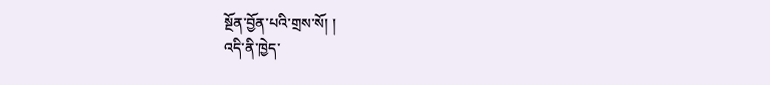སྔོན་བྱོན་པའི་གྲས་སོ། །
འདི་ནི་ཁྱེད་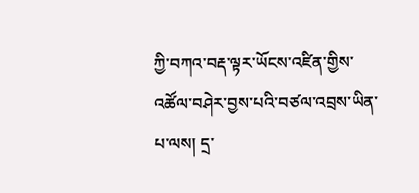ཀྱི་བཀའ་བརྡ་ལྟར་ཡོངས་འཛིན་གྱིས་འཚོལ་བཤེར་བྱས་པའི་བཙལ་འབྲས་ཡིན་པ་ལས། དྲ་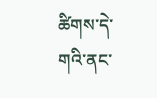ཚིགས་དེ་གའི་ནང་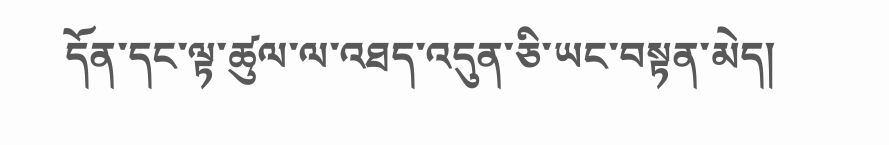དོན་དང་ལྟ་ཚུལ་ལ་འཐད་འདུན་ཅི་ཡང་བསྟན་མེད།